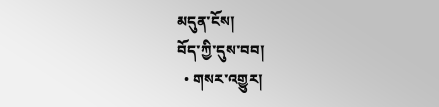མདུན་ངོས།
བོད་ཀྱི་དུས་བབ།
  • གསར་འགྱུར།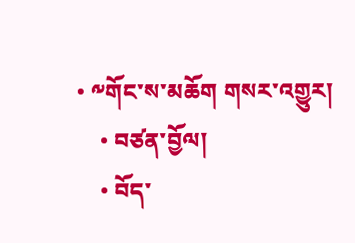• ༸གོང་ས་མཆོག གསར་འགྱུར།
    • བཙན་བྱོལ།
    • བོད་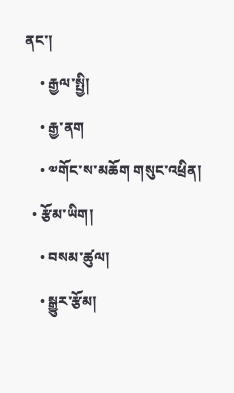ནང་།
    • རྒྱལ་སྤྱི།
    • རྒྱ་ནག
    • ༧གོང་ས་མཆོག གསུང་འཕྲིན།
  • རྩོམ་ཡིག།
    • བསམ་ཚུལ།
    • སྒྱུར་རྩོམ།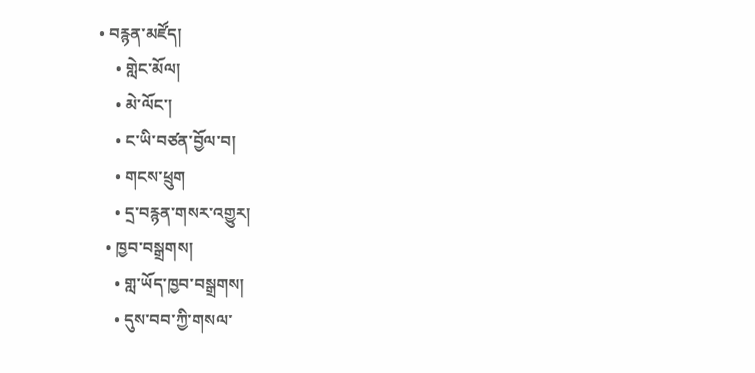• བརྙན་མཛོད།
    • གླེང་མོལ།
    • མེ་ལོང་།
    • ང་ཡི་བཙན་བྱོལ་བ།
    • གངས་ཕྲུག
    • དྲ་བརྙན་གསར་འགྱུར།
  • ཁྱབ་བསྒྲགས།
    • གླ་ཡོད་ཁྱབ་བསྒྲགས།
    • དུས་བབ་ཀྱི་གསལ་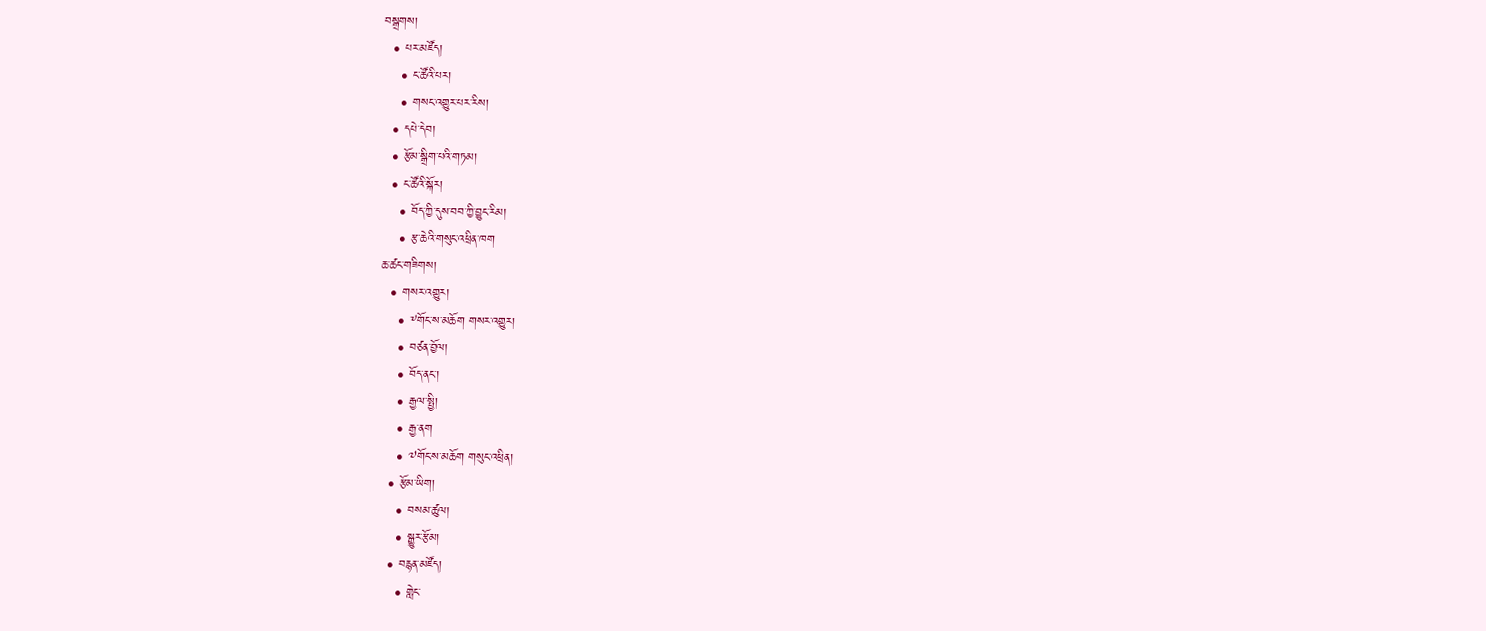བསྒྲགས།
  • པར་མཛོད།
    • ང་ཚོའི་པར།
    • གསང་འགྱུར་པར་རིས།
  • དཔེ་དེབ།
  • རྩོམ་སྒྲིག་པའི་གཏམ།
  • ང་ཚོའི་སྐོར།
    • བོད་ཀྱི་དུས་བབ་ཀྱི་བྱུང་རིམ།
    • རྩ་ཆེའི་གསུང་འཕྲིན་ཁག
ཆ་ཚང་གཟིགས།
  • གསར་འགྱུར།
    • ༸གོང་ས་མཆོག གསར་འགྱུར།
    • བཙན་བྱོལ།
    • བོད་ནང་།
    • རྒྱལ་སྤྱི།
    • རྒྱ་ནག
    • ༧གོང་ས་མཆོག གསུང་འཕྲིན།
  • རྩོམ་ཡིག།
    • བསམ་ཚུལ།
    • སྒྱུར་རྩོམ།
  • བརྙན་མཛོད།
    • གླེང་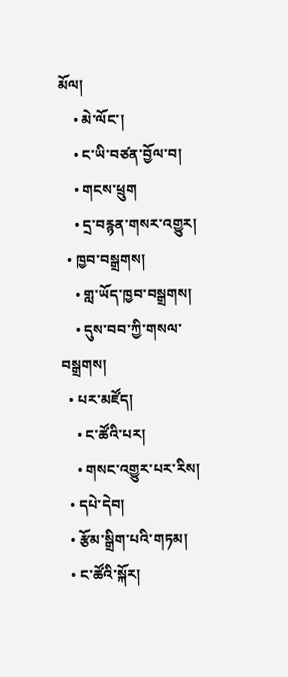མོལ།
    • མེ་ལོང་།
    • ང་ཡི་བཙན་བྱོལ་བ།
    • གངས་ཕྲུག
    • དྲ་བརྙན་གསར་འགྱུར།
  • ཁྱབ་བསྒྲགས།
    • གླ་ཡོད་ཁྱབ་བསྒྲགས།
    • དུས་བབ་ཀྱི་གསལ་བསྒྲགས།
  • པར་མཛོད།
    • ང་ཚོའི་པར།
    • གསང་འགྱུར་པར་རིས།
  • དཔེ་དེབ།
  • རྩོམ་སྒྲིག་པའི་གཏམ།
  • ང་ཚོའི་སྐོར།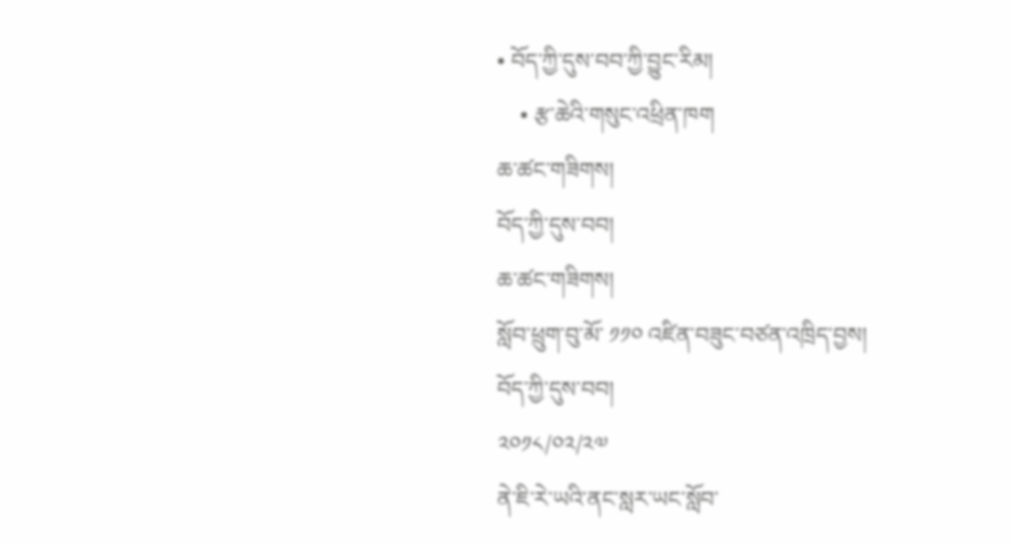• བོད་ཀྱི་དུས་བབ་ཀྱི་བྱུང་རིམ།
    • རྩ་ཆེའི་གསུང་འཕྲིན་ཁག
ཆ་ཚང་གཟིགས།
བོད་ཀྱི་དུས་བབ།
ཆ་ཚང་གཟིགས།
སློབ་ཕྲུག་བུ་མོ་ ༡༡༠ འཛིན་བཟུང་བཙན་འཁྲིད་བྱས།
བོད་ཀྱི་དུས་བབ།
༢༠༡༨/༠༢/༢༧
ནེ་ཇི་རེ་ཡའི་ནང་སླར་ཡང་སློབ་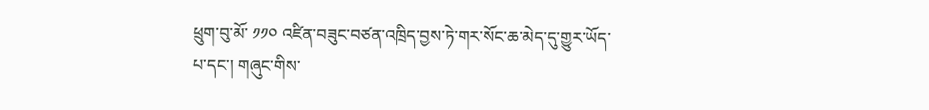ཕྲུག་བུ་མོ་ ༡༡༠ འཛིན་བཟུང་བཙན་འཁྲིད་བྱས་ཏེ་གར་སོང་ཆ་མེད་དུ་གྱུར་ཡོད་པ་དང་། གཞུང་གིས་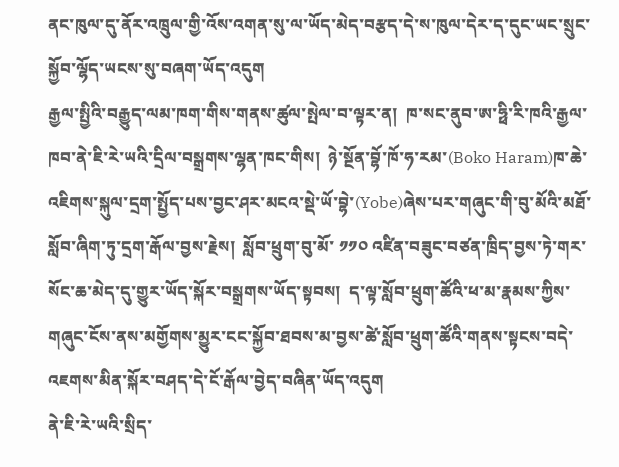ནང་ཁུལ་དུ་ནོར་འཁྲུལ་གྱི་འོས་འགན་སུ་ལ་ཡོད་མེད་བརྩད་དེ་ས་ཁུལ་དེར་ད་དུང་ཡང་སྲུང་སྐྱོབ་ལྷོད་ཡངས་སུ་བཞག་ཡོད་འདུག
རྒྱལ་སྤྱིའི་བརྒྱུད་ལམ་ཁག་གིས་གནས་ཚུལ་སྤེལ་བ་ལྟར་ན།  ཁ་སང་ནུབ་ཨ་ཧྥི་རི་ཁའི་རྒྱལ་ཁབ་ནེ་ཇི་རེ་ཡའི་དྲིལ་བསྒྲགས་ལྷན་ཁང་གིས།  ཉེ་སྔོན་བྷོ་ཁོ་ཧ་རམ་(Boko Haram)ཁ་ཆེ་འཇིགས་སྐུལ་དྲག་སྤྱོད་པས་བྱང་ཤར་མངའ་སྡེ་ཡོ་བྷེ་(Yobe)ཞེས་པར་གཞུང་གི་བུ་མོའི་མཐོ་སློབ་ཞིག་ཏུ་དྲག་རྒོལ་བྱས་རྗེས།  སློབ་ཕྲུག་བུ་མོ་ ༡༡༠ འཛིན་བཟུང་བཙན་ཁྲིད་བྱས་ཏེ་གར་སོང་ཆ་མེད་དུ་གྱུར་ཡོད་སྐོར་བསྒྲགས་ཡོད་སྟབས།  ད་ལྟ་སློབ་ཕྲུག་ཚོའི་ཕ་མ་རྣམས་ཀྱིས་གཞུང་ངོས་ནས་མགྱོགས་མྱུར་ངང་སྐྱོབ་ཐབས་མ་བྱས་ཚེ་སློབ་ཕྲུག་ཚོའི་གནས་སྟངས་བདེ་འཇགས་མིན་སྐོར་བཤད་དེ་ངོ་རྒོལ་བྱེད་བཞིན་ཡོད་འདུག
ནེ་ཇི་རེ་ཡའི་སྲིད་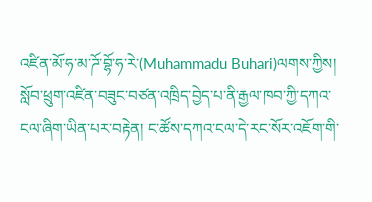འཛིན་མོ་ཧ་མ་ཌོ་བྷོ་ཧ་རེ་(Muhammadu Buhari)ལགས་ཀྱིས།  སློབ་ཕྲུག་འཛིན་བཟུང་བཙན་འཁྲིད་བྱེད་པ་ནི་རྒྱལ་ཁབ་ཀྱི་དཀའ་ངལ་ཞིག་ཡིན་པར་བརྟེན། ང་ཚོས་དཀའ་ངལ་དེ་རང་སོར་འཇོག་གི་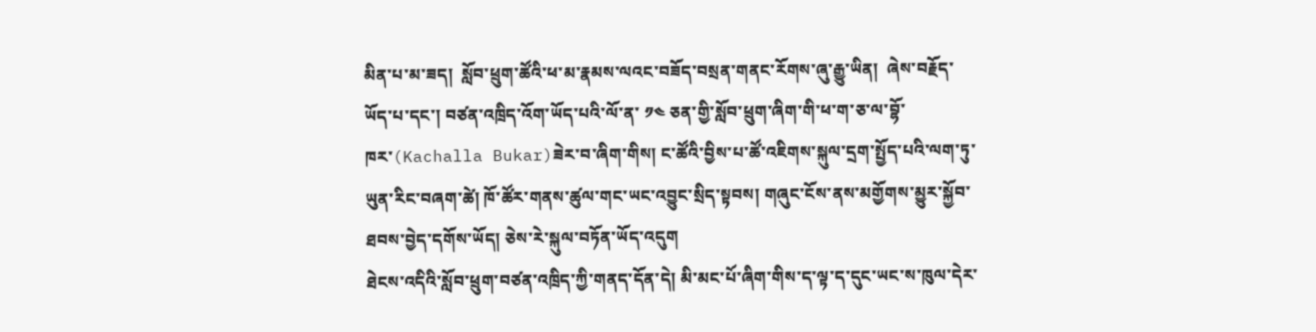མིན་པ་མ་ཟད།  སློབ་ཕྲུག་ཚོའི་ཕ་མ་རྣམས་ལའང་བཟོད་བསྲན་གནང་རོགས་ཞུ་རྒྱུ་ཡིན།  ཞེས་བརྗོད་ཡོད་པ་དང་། བཙན་འཁྲིད་འོག་ཡོད་པའི་ལོ་ན་ ༡༤ ཅན་གྱི་སློབ་ཕྲུག་ཞིག་གི་ཕ་ག་ཅ་ལ་བྷོ་ཁར་(Kachalla Bukar)ཟེར་བ་ཞིག་གིས། ང་ཚོའི་བྱིས་པ་ཚོ་འཇིགས་སྐུལ་དྲག་སྤྱོད་པའི་ལག་ཏུ་ཡུན་རིང་བཞག་ཚེ། ཁོ་ཚོར་གནས་ཚུལ་གང་ཡང་འབྱུང་སྲིད་སྟབས། གཞུང་ངོས་ནས་མགྱོགས་མྱུར་སྐྱོབ་ཐབས་བྱེད་དགོས་ཡོད། ཅེས་རེ་སྐུལ་བཏོན་ཡོད་འདུག
ཐེངས་འདིའི་སློབ་ཕྲུག་བཙན་འཁྲིད་ཀྱི་གནད་དོན་དེ། མི་མང་པོ་ཞིག་གིས་ད་ལྟ་ད་དུང་ཡང་ས་ཁུལ་དེར་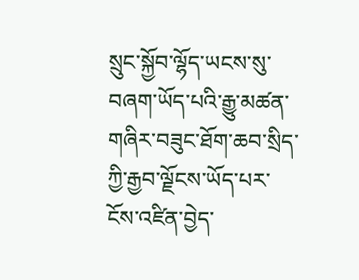སྲུང་སྐྱོབ་ལྷོད་ཡངས་སུ་བཞག་ཡོད་པའི་རྒྱུ་མཚན་གཞིར་བཟུང་ཐོག་ཆབ་སྲིད་ཀྱི་རྒྱབ་ལྗོངས་ཡོད་པར་ངོས་འཛིན་བྱེད་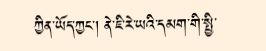ཀྱིན་ཡོད་ཀྱང་། ནེ་ཇི་རེ་ཡའི་དམག་གི་སྤྱི་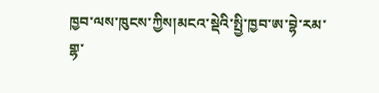ཁྱབ་ལས་ཁུངས་ཀྱིས།མངའ་སྡེའི་སྤྱི་ཁྱབ་ཨ་བྷེ་རམ་གྷ་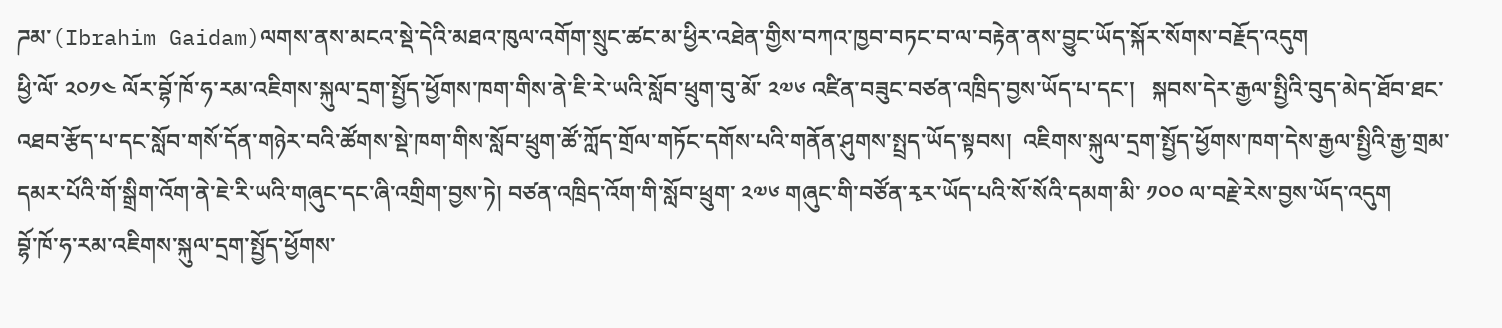ཌམ་(Ibrahim Gaidam)ལགས་ནས་མངའ་སྡེ་དེའི་མཐའ་ཁུལ་འགོག་སྲུང་ཚང་མ་ཕྱིར་འཐེན་གྱིས་བཀའ་ཁྱབ་བཏང་བ་ལ་བརྟེན་ནས་བྱུང་ཡོད་སྐོར་སོགས་བརྗོད་འདུག
ཕྱི་ལོ་ ༢༠༡༤ ལོར་བྷོ་ཁོ་ཧ་རམ་འཇིགས་སྐུལ་དྲག་སྤྱོད་ཕྱོགས་ཁག་གིས་ནེ་ཇི་རེ་ཡའི་སློབ་ཕྲུག་བུ་མོ་ ༢༧༦ འཛིན་བཟུང་བཙན་འཁྲིད་བྱས་ཡོད་པ་དང་།   སྐབས་དེར་རྒྱལ་སྤྱིའི་བུད་མེད་ཐོབ་ཐང་འཐབ་རྩོད་པ་དང་སློབ་གསོ་དོན་གཉེར་བའི་ཚོགས་སྡེ་ཁག་གིས་སློབ་ཕྲུག་ཚོ་ཀློད་གྲོལ་གཏོང་དགོས་པའི་གནོན་ཤུགས་སྤྲད་ཡོད་སྟབས།  འཇིགས་སྐུལ་དྲག་སྤྱོད་ཕྱོགས་ཁག་དེས་རྒྱལ་སྤྱིའི་རྒྱ་གྲམ་དམར་པོའི་གོ་སྒྲིག་འོག་ནེ་ཇེ་རི་ཡའི་གཞུང་དང་ཞི་འགྲིག་བྱས་ཏེ། བཙན་འཁྲིད་འོག་གི་སློབ་ཕྲུག་ ༢༧༦ གཞུང་གི་བཙོན་རྭར་ཡོད་པའི་སོ་སོའི་དམག་མི་ ༡༠༠ ལ་བརྗེ་རེས་བྱས་ཡོད་འདུག
བྷོ་ཁོ་ཧ་རམ་འཇིགས་སྐུལ་དྲག་སྤྱོད་ཕྱོགས་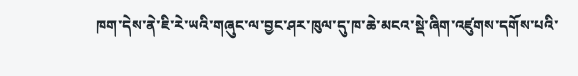ཁག་དེས་ནེ་ཇི་རེ་ཡའི་གཞུང་ལ་བྱང་ཤར་ཁུལ་དུ་ཁ་ཆེ་མངའ་སྡེ་ཞིག་འཛུགས་དགོས་པའི་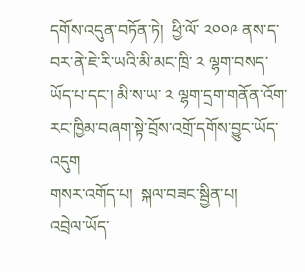དགོས་འདུན་བཏོན་ཏེ།  ཕྱི་ལོ་ ༢༠༠༩ ནས་ད་བར་ནེ་ཇེ་རི་ཡའི་མི་མང་ཁྲི་ ༢ ལྷག་བསད་ཡོད་པ་དང་། མི་ས་ཡ་ ༢ ལྷག་དྲག་གནོན་འོག་རང་ཁྱིམ་བཞག་སྟེ་བྲོས་འགྲོ་དགོས་བྱུང་ཡོད་འདུག
གསར་འགོད་པ།  སྐལ་བཟང་སྦྱིན་པ།
འབྲེལ་ཡོད་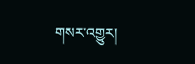གསར་འགྱུར།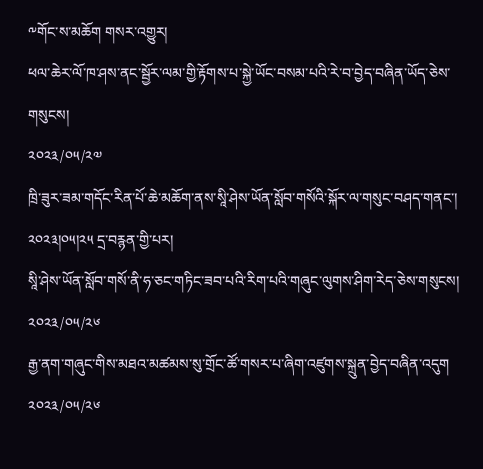༸གོང་ས་མཆོག གསར་འགྱུར།
ཕལ་ཆེར་ལོ་ཁ་ཤས་ནང་སྦྱོར་ལམ་གྱི་རྟོགས་པ་སྐྱེ་ཡོང་བསམ་པའི་རེ་བ་བྱེད་བཞིན་ཡོད་ཅེས་གསུངས།
༢༠༢༣/༠༥/༢༧
ཁྲི་ཟུར་ཟམ་གདོང་རིན་པོ་ཆེ་མཆོག་ནས་སཱི་ཤེས་ཡོན་སློབ་གསོའི་སྐོར་ལ་གསུང་བཤད་གནང་། ༢༠༢༣།༠༥།༢༥ དྲ་བརྙན་གྱི་པར།
སཱི་ཤེས་ཡོན་སློབ་གསོ་ནི་ཧ་ཅང་གཏིང་ཟབ་པའི་རིག་པའི་གཞུང་ལུགས་ཤིག་རེད་ཅེས་གསུངས།
༢༠༢༣/༠༥/༢༦
རྒྱ་ནག་གཞུང་གིས་མཐའ་མཚམས་སུ་གྲོང་ཚོ་གསར་པ་ཞིག་འཛུགས་སྐྲུན་བྱེད་བཞིན་འདུག
༢༠༢༣/༠༥/༢༦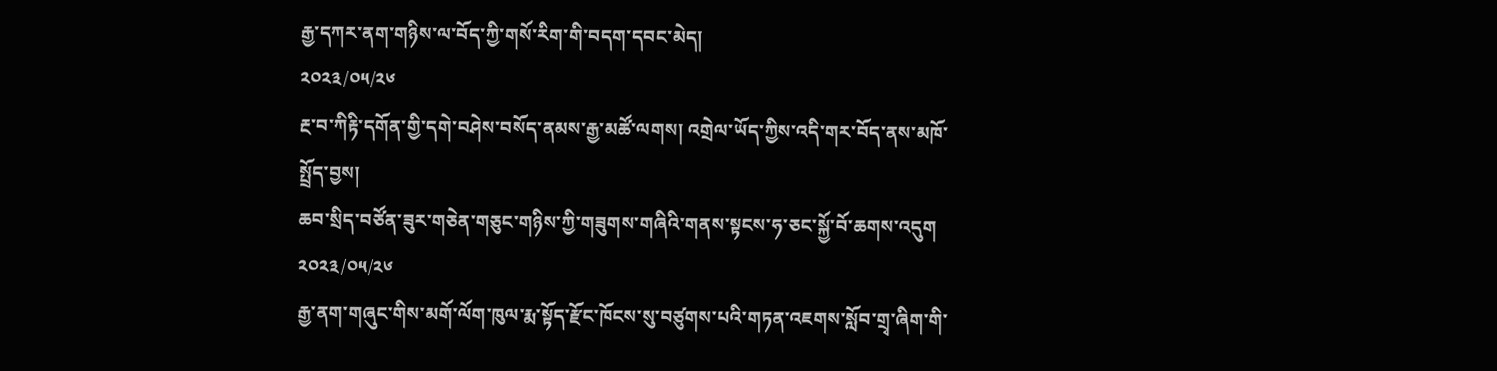རྒྱ་དཀར་ནག་གཉིས་ལ་བོད་ཀྱི་གསོ་རིག་གི་བདག་དབང་མེད།
༢༠༢༣/༠༥/༢༦
རྔ་བ་ཀིརྟི་དགོན་གྱི་དགེ་བཤེས་བསོད་ནམས་རྒྱ་མཚོ་ལགས། འགྲེལ་ཡོད་ཀྱིས་འདི་གར་བོད་ནས་མཁོ་སྤྲོད་བྱས།
ཆབ་སྲིད་བཙོན་ཟུར་གཅེན་གཅུང་གཉིས་ཀྱི་གཟུགས་གཞིའི་གནས་སྟངས་ཧ་ཅང་སྐྱོ་བོ་ཆགས་འདུག
༢༠༢༣/༠༥/༢༦
རྒྱ་ནག་གཞུང་གིས་མགོ་ལོག་ཁུལ་རྨ་སྟོད་རྫོང་ཁོངས་སུ་བཙུགས་པའི་གཏན་འཇགས་སློབ་གྲྭ་ཞིག་གི་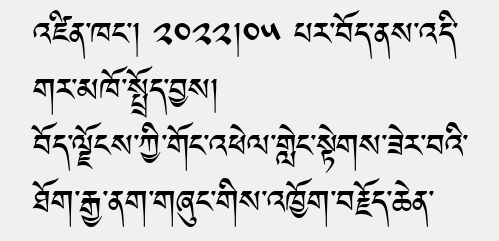འཛིན་ཁང་། ༢༠༢༢།༠༥ པར་བོད་ནས་འདི་གར་མཁོ་སྤྲོད་བྱས།
བོད་ལྗོངས་ཀྱི་གོང་འཕེལ་གླེང་སྟེགས་ཟེར་བའི་ཐོག་རྒྱ་ནག་གཞུང་གིས་འཁྱོག་བརྗོད་ཆེན་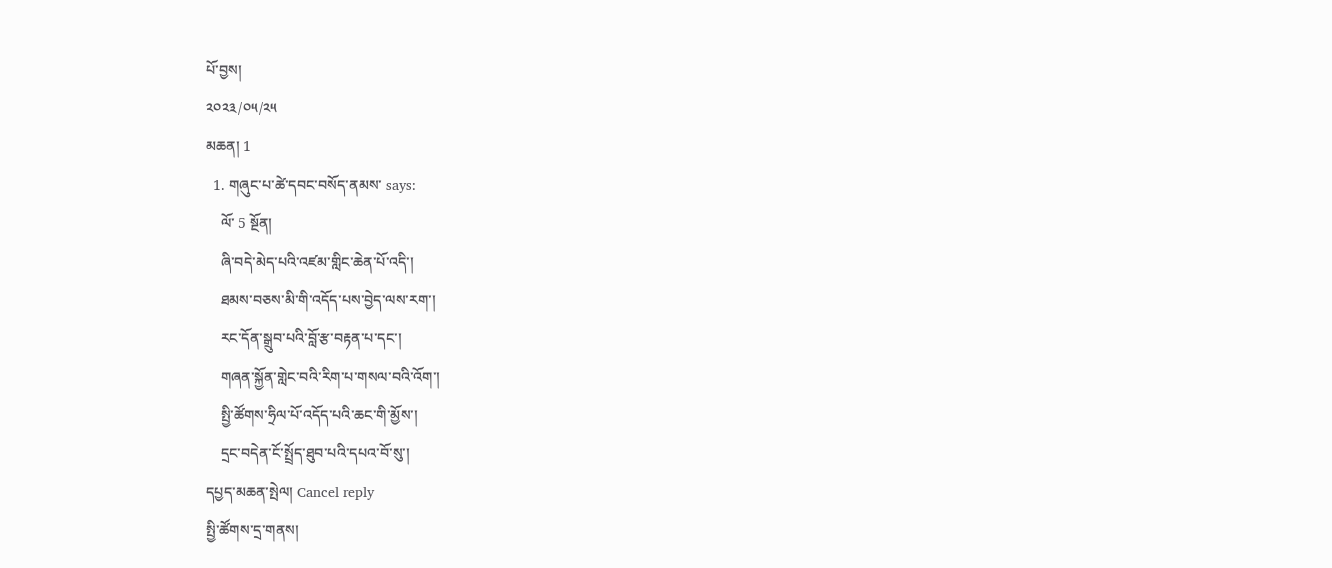པོ་བྱས།
༢༠༢༣/༠༥/༢༥
མཆན། 1
  1. གཞུང་པ་ཚེ་དབང་བསོད་ནམས་ says:
    ལོ་ 5 སྔོན།
    ཞི་བདེ་མེད་པའི་འཛམ་གླིང་ཆེན་པོ་འདི་།
    ཐམས་བཅས་མི་གི་འདོད་པས་བྱེད་ལས་རག་།
    རང་དོན་སྒྲུབ་པའི་བློ་རྩ་བརྟན་པ་དང་།
    གཞན་སྐྱོན་གླེང་བའི་རིག་པ་གསལ་བའི་འོག་།
    སྤྱི་ཚོགས་ཧྲིལ་པོ་འདོད་པའི་ཆང་གི་མྱོས་།
    དྲང་བདེན་ངོ་སྤྲོད་ཐུབ་པའི་དཔའ་བོ་སུ་།
དཔྱད་མཆན་སྤེལ། Cancel reply
སྤྱི་ཚོགས་དྲ་གནས།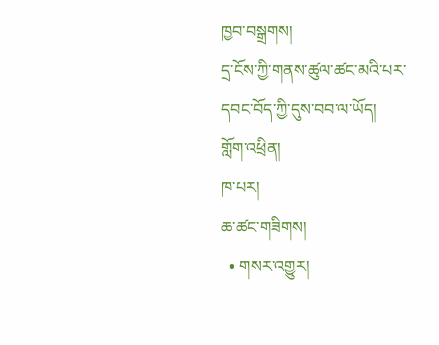ཁྱབ་བསྒྲགས།
དྲ་ངོས་ཀྱི་གནས་ཚུལ་ཚང་མའི་པར་དབང་བོད་ཀྱི་དུས་བབ་ལ་ཡོད།
གློག་འཕྲིན།
ཁ་པར།
ཆ་ཚང་གཟིགས།
  • གསར་འགྱུར།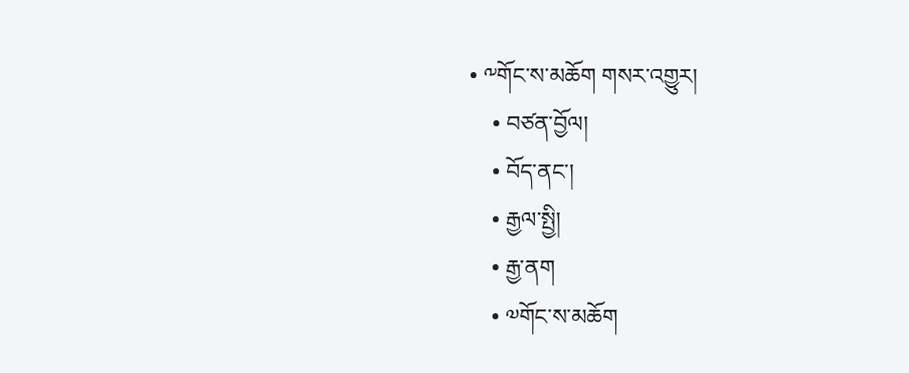• ༸གོང་ས་མཆོག གསར་འགྱུར།
    • བཙན་བྱོལ།
    • བོད་ནང་།
    • རྒྱལ་སྤྱི།
    • རྒྱ་ནག
    • ༧གོང་ས་མཆོག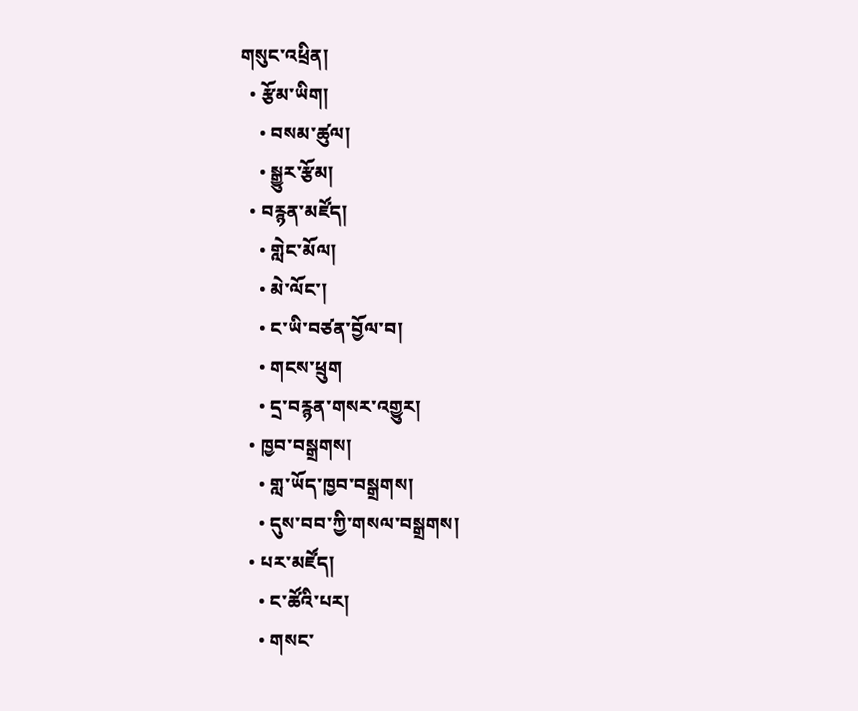གསུང་འཕྲིན།
  • རྩོམ་ཡིག།
    • བསམ་ཚུལ།
    • སྒྱུར་རྩོམ།
  • བརྙན་མཛོད།
    • གླེང་མོལ།
    • མེ་ལོང་།
    • ང་ཡི་བཙན་བྱོལ་བ།
    • གངས་ཕྲུག
    • དྲ་བརྙན་གསར་འགྱུར།
  • ཁྱབ་བསྒྲགས།
    • གླ་ཡོད་ཁྱབ་བསྒྲགས།
    • དུས་བབ་ཀྱི་གསལ་བསྒྲགས།
  • པར་མཛོད།
    • ང་ཚོའི་པར།
    • གསང་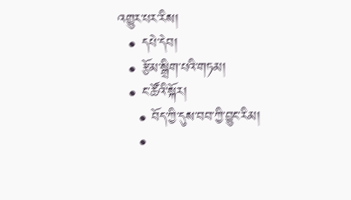འགྱུར་པར་རིས།
  • དཔེ་དེབ།
  • རྩོམ་སྒྲིག་པའི་གཏམ།
  • ང་ཚོའི་སྐོར།
    • བོད་ཀྱི་དུས་བབ་ཀྱི་བྱུང་རིམ།
    •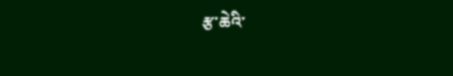རྩ་ཆེའི་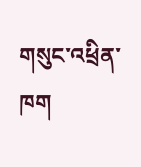གསུང་འཕྲིན་ཁག